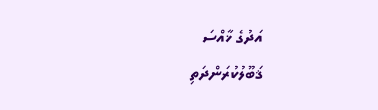އަދުގެ ޚާއްސަ
ޤަބޫލުކުރަންދަތި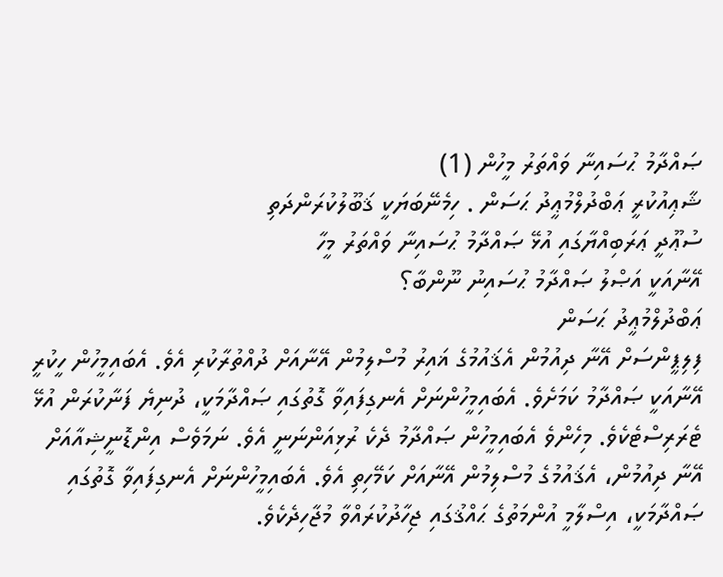ޞައްދާމު ޙުސައިނާ ވައްތަރު މީހުން (1)
ޝާޢިއުކުރީ ޢަބްދުލްމުޢީދު ޙަސަން . ހިމެނޭބަޔަކީ ޤަބޫލުކުރަންދަތި
ސުޢޫދީ ޢަރަބިއްޔާގައި އުޅޭ ޞައްދާމު ޙުސައިނާ ވައްތަރު މީހާ
އޭނާއަކީ އަޞްލު ޞައްދާމު ޙުސައިނު ނޫންބާ؟
ޢަބްދުލްމުޢީދު ޙަސަން
ފިލިޕީންސަށް އޭނާ ދިއުމުން އެޤައުމުގެ ޣައިރު މުސްލިމުން އޭނާއަށް ދުއްތުރާކުރި އެވެ. އެބައިމީހުން ހީކުރީ އޭނާއަކީ ޞައްދާމު ކަމަށެވެ. އެބައިމީހުންނަށް އެނގިފައިވާ ގޮތުގައި ޞައްދާމަކީ، ދުނިޔެ ފަނާކުރަން އުޅޭ ޓެރަރިސްޓެކެވެ. މިހެންވެ އެބައިމީހުން ޞައްދާމު ދެކެ ރުޅިއަންނަނީ އެވެ. ނަމަވެސް އިންޑޮނީޝިއާއަށް އޭނާ ދިއުމުން، އެޤައުމުގެ މުސްލިމުން އޭނާއަށް ކަމޭހިތި އެވެ. އެބައިމީހުންނަށް އެނގިފައިވާ ގޮތުގައި ޞައްދާމަކީ، އިސްލާމީ އުންމަތުގެ ޙައްޤުގައި ޖިހާދުކުރައްވާ މުޖާހިދެކެވެ.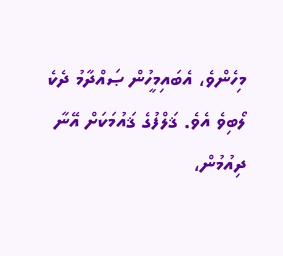މިހެންވެ، އެބައިމީހުން ޞައްދާމު ދެކެ ލޯބިވެ އެވެ. ޤަލްފުގެ ޤައުމަކަށް އޭނާ ދިއުމުން،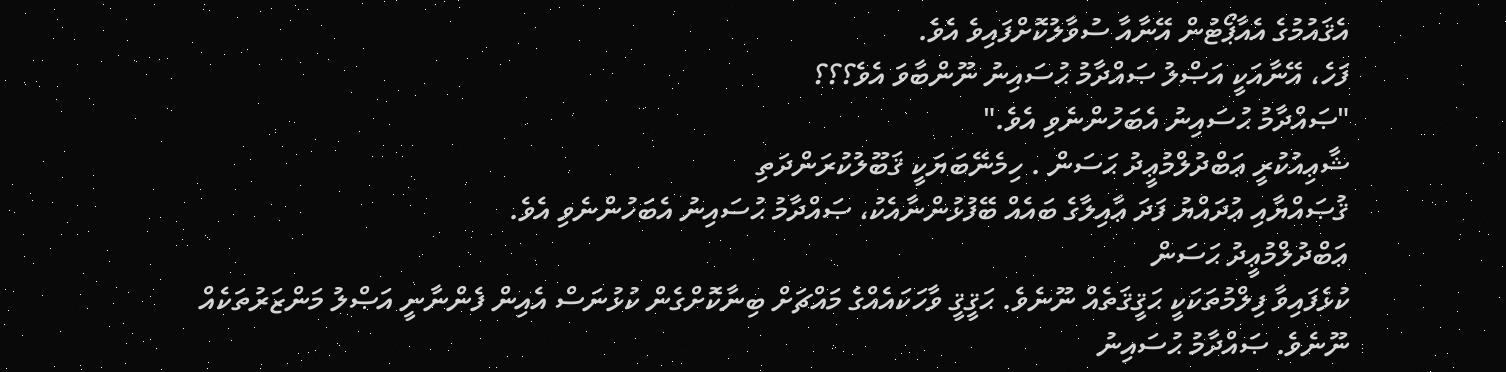އެޤައުމުގެ އެއާޕޯޓުން އޭނާއާ ސުވާލުކޮށްފައިވެ އެވެ.
ފަހެ، އޭނާއަކީ އަޞްލު ޞައްދާމު ޙުސައިނު ނޫންބާވަ އެވެ؟؟؟
"ޞައްދާމު ޙުސައިނު އެބަހުންނެވި އެވެ."
ޝާޢިއުކުރީ ޢަބްދުލްމުޢީދު ޙަސަން . ހިމެނޭބަޔަކީ ޤަބޫލުކުރަންދަތި
ޤުޞައްޔާއި ޢުދައްޔު ފަދަ ޢާއިލާގެ ބައެއް ބޭފުޅުންނާއެކު، ޞައްދާމު ޙުސައިނު އެބަހުންނެވި އެވެ.
ޢަބްދުލްމުޢީދު ޙަސަން
ކުޅެފައިވާ ފިލްމުތަކަކީ ޙަޤީޤަތެއް ނޫނެވެ. ޙަޤީޤީ ވާހަކައެއްގެ މައްޗަށް ބިނާކޮށްގެން ކުޅުނަސް އެއިން ފެންނާނީ އަޞްލު މަންޒަރުތަކެއް ނޫނެވެ. ޞައްދާމު ޙުސައިނު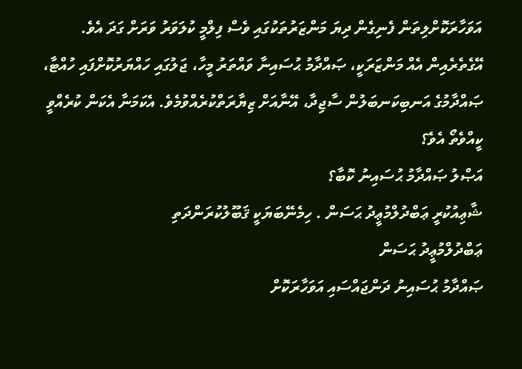އަވަހާރަކޮށްލިތަން ފެނިގެން ދިޔަ މަންޒަރުތަކުގައި ވެސް ފިލްމީ ކުލަވަރު ވަރަށް ގަދަ އެވެ. އޭގެތެރެއިން އެއް މަންޒަރަކީ، ޞައްދާމު ޙުސައިނާ ވައްތަރު މީހާ، ޖަލުގައި ހައްޔަރުކޮށްފައި ހުއްޓާ، ޞައްދާމުގެ އަނބިކަނބަލުން ސާޖިދާ، އޭނާއަށް ޒިޔާރަތްކުރެއްވުމެވެ. އެކަމަނާ އެކަން ކުރެއްވީ ކީއްވެތޯ އެވެ؟
އަޞްލު ޞައްދާމު ޙުސައިނު ކޮބާ؟
ޝާޢިއުކުރީ ޢަބްދުލްމުޢީދު ޙަސަން . ހިމެނޭބަޔަކީ ޤަބޫލުކުރަންދަތި
ޢަބްދުލްމުޢީދު ޙަސަން
ޞައްދާމު ޙުސައިނު ދަންޖައްސައި އަވަހާރަކޮށް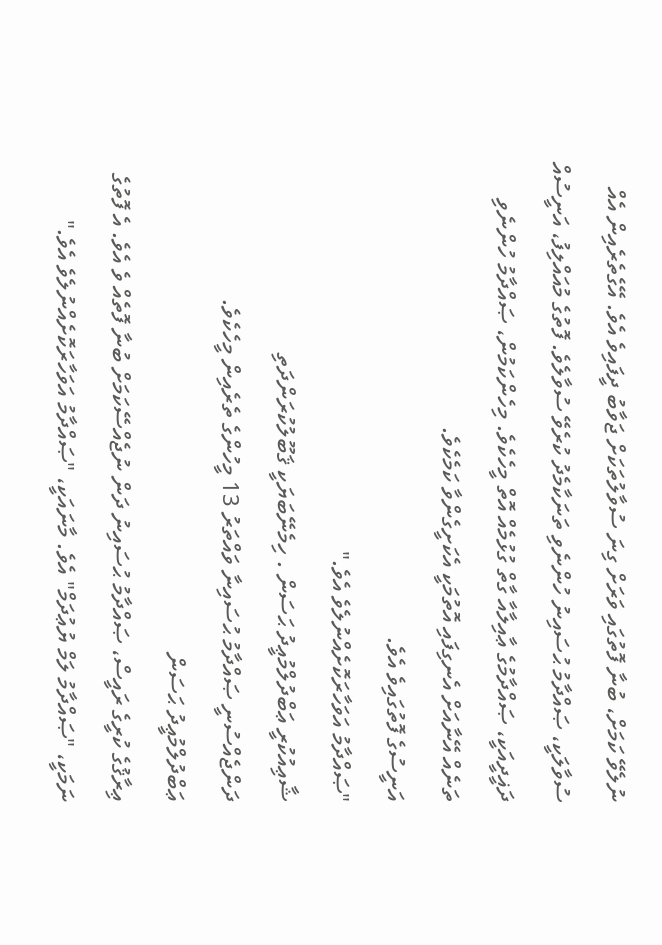ނުލެވޭ ކަމަށް، ބުނާ ފޮތުގައި ވަރަށް ގިނަ ސުވާލުތަކަށް ޖަވާބު ދީފައިވެ އެވެ. އޭގެތެރެއިން އެއް ސުވާލަކީ، ޞައްދާމު ޙުސައިނު ހުންނެވި ތަނަކާމެދު ކުރެވޭ ސުވާލެވެ. ފޮތުގެ މުއައްލިފު، އަނީސުއް ދަޣީދީއަކީ، ޞައްދާމުގެ ޢާއިލާއާ ގާތް ގުޅުމެއް އޮތް މީހެކެވެ. މިހެންކަމުން، ޞައްދާމު ހުންނެވި ތަނެއް އޭނާއަށް އެނގިފައި އޮތުމަކީ އެކަށީގެންވާ ކަމެކެވެ.
އަނީސުގެ ފޮތުގައިވެ އެވެ.
"ޞައްދާމު އަވަހާރަކޮށެއްނުލެވެ އެވެ."
ޝާޢިއުކުރީ ޢަބްދުލްމުޢީދު ޙަސަން . ހިމެނޭބަޔަކީ ޤަބޫލުކުރަންދަތި
ދަންޖެއްސުނީ ޞައްދާމު ޙުސައިނާ ވައްތަރު 13 މީހުންގެ ތެރެއިން މީހެކެވެ.
ޢަބްދުލްމުޢީދު ޙަސަން
ޢިރާޤުގެ ކުރީގެ ރައީސް، ޞައްދާމު ޙުސައިނު ދަން ނުޖެއްސޭކަމަށް ބުނާ ފޮތެއް ވެ އެވެ. އެ ފޮތުގެ ނަމަކީ، "ޞައްދާމު ލަމް ޔުޢުދަމް" އެވެ. މާނައަކީ، "ޞައްދާމު އަވަހާރަކޮށެއްނުލެވެ އެވެ."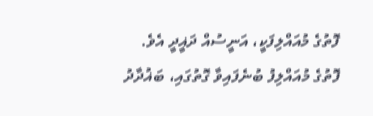ފޮތުގެ މުއައްލިފަކީ، އަނީސުއް ދަޣީދީ އެވެ.
ފޮތުގެ މުއައްލިފު ބުނެފައިވާ ގޮތުގައި، ބަޣުދާދު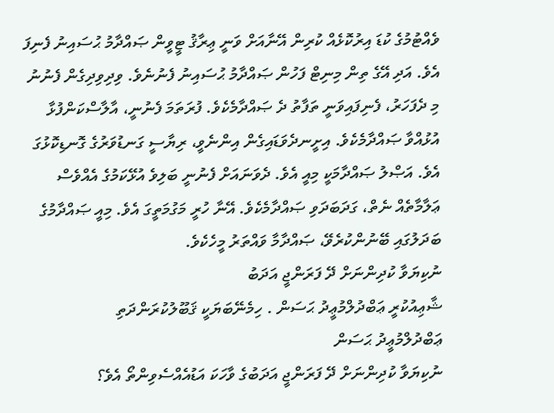ވެއްޓުމުގެ ކުޑަ އިރުކޮޅެއް ކުރިން އޭނާއަށް ވަނީ ޢިރާޤު ޓީވީން ޞައްދާމު ޙުސައިނު ފެނިފަ އެވެ. އަދި އޭގެ ތިން މިނިޓް ފަހުން ޞައްދާމު ޙުސައިނު ފެނުނެވެ. ވިދިވިދިގެން ފެނުނު މި ދެފަހަރު، ފެނިފައިވަނީ ތަފާތު ދެ ޞައްދާމެކެވެ. ފުރަތަމަ ފެނުނީ، އާލާސްކަންފުޅާ އުޅުއްވާ ޞައްދާމެކެވެ. އިށީނދެވަޑައިގެން އިންނެވީ، ރިޔާސީ ގަނޑުވަރުގެ ގޮނޑިކޮޅުގަ އެވެ. އަޞްލު ޞައްދާމަކީ މިއީ އެވެ. ދެވަނައަށް ފެނުނީ ބަލިވެ އުޅޭކަމުގެ އެއްވެސް ޢަލާމާތެއް ނެތް، ގަދަބަދަވި ޞައްދާމެކެވެ. އޭނާ ހުރީ މަގުމަތީގަ އެވެ. މިއީ ޞައްދާމުގެ ބަދަލުގައި ބޭނުންކުރެވޭ، ޞައްދާމާ ވައްތަރު މީހެކެވެ.
ނުކިޔަވާ ކުދިންނަށް ދޭ ފަރަންޖީ އަދަބު
ޝާޢިއުކުރީ ޢަބްދުލްމުޢީދު ޙަސަން . ހިމެނޭބަޔަކީ ޤަބޫލުކުރަންދަތި
ޢަބްދުލްމުޢީދު ޙަސަން
ނުކިޔަވާ ކުދިންނަށް ދޭ ފަރަންޖީ އަދަބުގެ ވާހަކަ އަޑުއެއްސެވިންތޯ އެވެ؟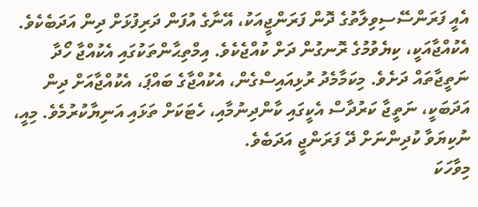އެއީ ފަރަންސޭސިވިލާތުގެ ދޮން ފަރަންޖީއަކު، އޭނާގެ އުފަން ދަރިފުޅަށް ދިން އަދަބެކެވެ. އެކުއްޖާއަކީ، ކިޔެވުމުގެ ރޮނގުން ދަށް ކުއްޖެކެވެ. އިމްތިޙާންތަކުގައި އެކުއްޖާ ހޯދާ ނަތީޖާތައް ދަށެވެ. މިކަމާމެދު ރުޅިއައިސްގެން، އެކުއްޖާގެ ބައްޕަ، އެކުއްޖާއަށް ދިން އަދަބަކީ، ނަތީޖާ ކަރުދާސް އެކީގައި ކާންދިނުމާއި، ހެޓަކަށް ތަޅައި އަނިޔާކުރުމެވެ. މިއީ، ނުކިޔަވާ ކުދިންނަށް ދޭ ފަރަންޖީ އަދަބެވެ.
މިވާހަކަ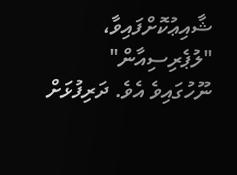ޝާއިޢުކޮށްފައިވާ، "ލުޕެރިސިއާން" ނޫހުގައިވެ އެވެ. ދަރިފުޅަށް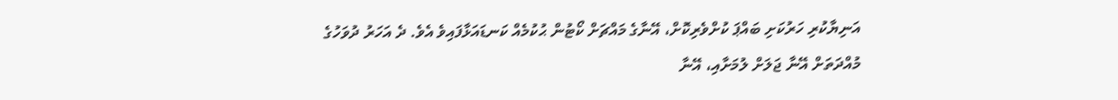އަނިޔާކުރި ހަރުކަށި ބައްޕަ ކުށްވެރިކޮށް، އޭނާގެ މައްޗަށް ކޯޓުން ޙުކުމެއް ކަނޑައަޅާފައިވެ އެވެ. ދެ އަހަރު ދުވަހުގެ މުއްދަތަށް އޭނާ ޖަލަށް ލުމަށާއި، އޭނާ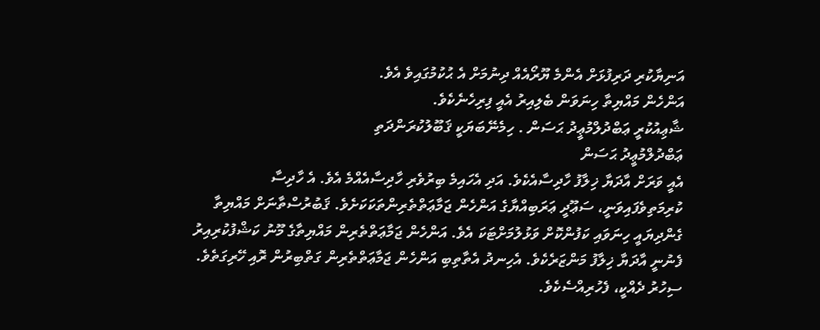އަނިޔާކުރި ދަރިފުޅަށް އެންމެ ޔޫރޯއެއް ދިނުމަށް އެ ޙުކުމުގައިވެ އެވެ.
އަންހެން މައްޔިތާ ހިނަވަން ބެލިއިރު އެއީ ފިރިހެނެކެވެ.
ޝާޢިއުކުރީ ޢަބްދުލްމުޢީދު ޙަސަން . ހިމެނޭބަޔަކީ ޤަބޫލުކުރަންދަތި
ޢަބްދުލްމުޢީދު ޙަސަން
އެއީ ވަރަށް އާދަޔާ ޚިލާފު ހާދިސާއެކެވެ. އަދި އެހައިމެ ބިރުވެރި ހާދިސާއެއްމެ އެވެ. އެ ހާދިސާ ކުރިމަތިވެފައިވަނީ، ސަޢޫދީ ޢަރަބިއްޔާގެ އަންހެން ޖަމާޢަތްތެރިންތަކަކަށެވެ. ޤަބުރުސްތާނަށް މައްޔިތާ ގެންދިޔައީ ހިނަވައި ކަފުންކޮށް ވަޅުލުމަށްޓަކަ އެވެ. އަންހެން ޖަމާޢަތްތެރިން މައްޔިތާގެ މޫނު ކަޝްފުކުރިއިރު ފެނުނީ އާދަޔާ ޚިލާފު މަންޒަރެކެވެ. އެހިނދު އެތާތިބި އަންހެން ޖަމާޢަތްތެރިން ގަތްބިރުން ރޮއި ހޭރިގަތެވެ.
ސިހުރު ދެއްކީ، ފެހުރިއްސެކެވެ.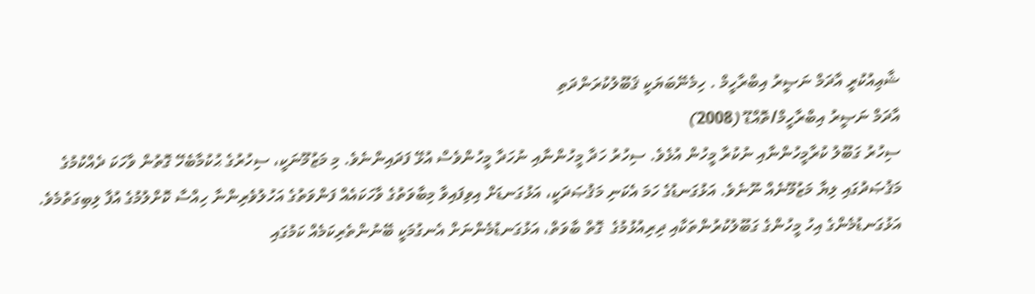ޝާޢިއުކުރީ އާދަމް ނަޞީރު އިބްރާހީމް . ހިމެނޭބަޔަކީ ޤަބޫލުކުރަންދަތި
އާދަމް ނަޞީރު އިބްރާހީމް/ތޮއްޑޫ (2008)
ސިހުރު ގަބޫލު ކުރާމީހުންނާއި ނުކުރާ މީހުން އުޅެވެ. ސިހުރު ހަދާ މީހުންނާއި ނުހަދާ މީހުންވެސް އުޅޭ ފަދައިންނެވެ. މި މަޒުމޫނަކީ، ސިހުރުގެ ޙުކުމާބެހޭ ގޮތުން ވާހަކަ ދެއްކުމުގެ މަޤުޞަދުގައި ލިޔާ މަޒުމޫނެއް ނޫނެވެ. އަޅުގަނޑުގެ ހަމަ އެކަނި މަޤުޞަދަކީ، އަޅުގަނޑަށް އިވިފައިވާ މިބާވަތުގެ ވާހަކައެއް ފަންވަތުގެ އަހުލުވެރިންނާ ހިއްސާ ކޮށްލުމުގެ އުފާ ލިބިގަތުމެވެ.  އަޅުގަނޑުމެންގެ އިހު މީހުންގެ ގަބޫލުކުރުންތަކާއި ދިރިއުޅުމުގެ  ގޮތް ބާވަތް، އަޅުގަނޑުމެންނަށް އެނގުމަކީ ބޭނުންތެރިކަމެއް ކަމުގައި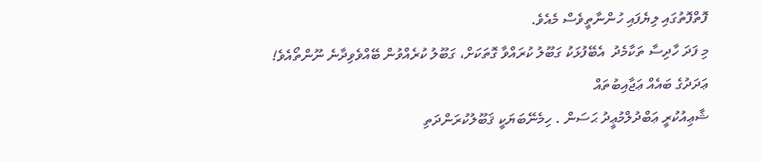ފޮތްފޮތުގައި ލިޔެފައި ހުންނާތީވެސް މެއެވެ.
މި ފަދަ ހާދިސާ ތަކާމެދު  އެބޭފުޅަކު ގަބޫލު ކުރައްވާ ގޮތަކަށް، ގަބޫލު ކުރެއްވުން ބޭއްވެވިދާނެ ނޫންތޯއެވެ!
ޢަދަދުގެ ބައެއް ޢަޖާއިބުތައް
ޝާޢިއުކުރީ ޢަބްދުލްމުޢީދު ޙަސަން . ހިމެނޭބަޔަކީ ޤަބޫލުކުރަންދަތި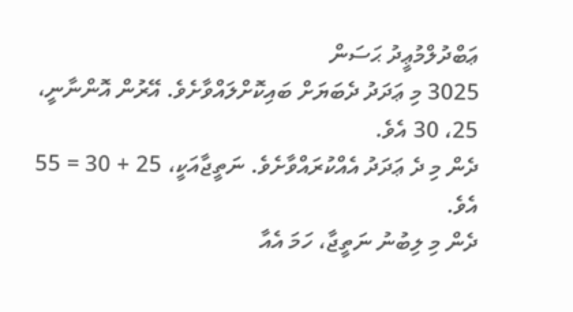ޢަބްދުލްމުޢީދު ޙަސަން
3025 މި ޢަދަދު ދެބަޔަށް ބައިކޮށްލައްވާށެވެ. އޭރުން އޮންނާނީ، 25، 30 އެވެ.
ދެން މި ދެ ޢަދަދު އެއްކުރައްވާށެވެ. ނަތީޖާއަކީ، 25 + 30 = 55 އެވެ.
ދެން މި ލިބުނު ނަތީޖާ، ހަމަ އެއާ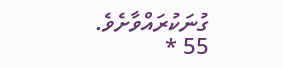ގުނަކުރައްވާށެވެ. 55 *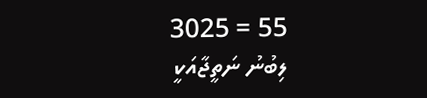55 = 3025
ލިބުނު ނަތީޖާއަކީ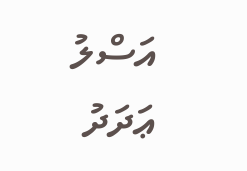އަސްލު ޢަދަދު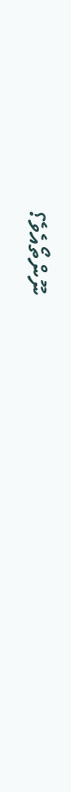ނޫންތޯއެވެ؟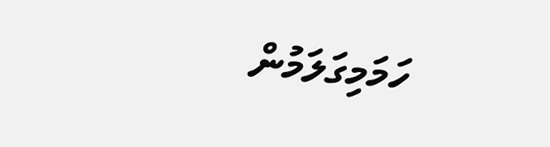ހަމަމިގަލަމުން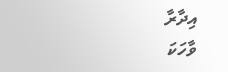އިދާރާ
ވާހަކަ